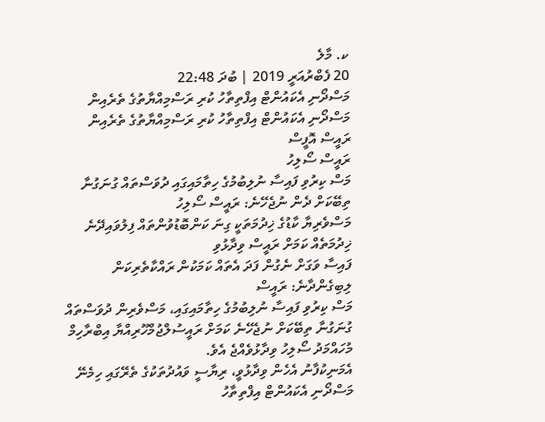ކ. މާލެ
20 ފެބްރުއަރީ 2019 | ބުދަ 22:48
މަސްދޯނި އެކައުންޓް އިފްތިތާހު ކުރި ރަސްމިއްޔާތުގެ ތެރެއިން
މަސްދޯނި އެކައުންޓް އިފްތިތާހު ކުރި ރަސްމިއްޔާތުގެ ތެރެއިން
ރައީސް އޮފީސް
ރައީސް ސޯލިހު
މަސް ކިރުވި ފައިސާ ނުލިބުމުގެ ހިތާމައިގައި ދުވަސްތައް ގުނަގުނާ ތިބޭކަށް ދެން ނުޖެހޭނެ: ރައީސް ސޯލިހު
މަސްވެރިޔާ ކާޑުގެ ޚިދުމަތަކީ ގިނަ ކަންބޮޑުވުންތައް ފިލުވައިދޭނެ ޚިދުމަތެއް ކަމަށް ރައީސް ވިދާޅުވި
ފައިސާ ވަގަށް ނެގުން ފަދަ އެތައް ކަމަކުން ރައްކާތެރިކަން ލިބިގެންދާނެ: ރައީސް
މަސް ކިރުވި ފައިސާ ނުލިބުމުގެ ހިތާމައިގައި، މަސްވެރިން ދުވަސްތައް ގުނަގުނާ ތިބޭކަށް ނުޖެހޭނެ ކަމަށް ރައީސުލްޖުމްހޫރިއްޔާ އިބްރާހިމް މުހައްމަދު ސޯލިހު ވިދާޅުވެއްޖެ އެވެ.
އެމަނިކުފާނު އެހެން ވިދާޅުވީ، ރިޔާސީ ވައުދުތަކުގެ ތެރޭގައި ހިމެނޭ މަސްދޯނި އެކައުންޓް އިފްތިތާހު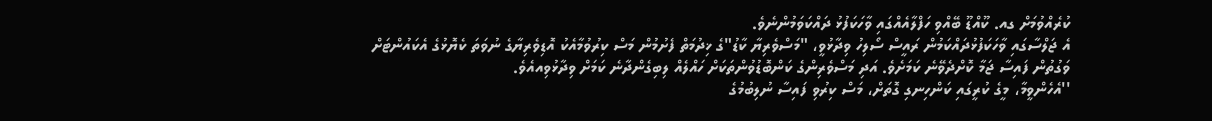ކުރެއްވުމަށް ގއ. ކޫއްޑޫ ބޭއްވި ހަފްލާއެއްގައި ވާހަކަފުޅު ދައްކަވަމުންނެވެ.
އެ ޖަލްސާގައި ވާހަކަފުޅުދައްކަމުން ރައީސް ސޯލިހު ވިދާޅުވީ، "މަސްވެރިޔާ ކާޑު"ގެ ޚިދުމަތް ފެށުމުން މަސް ކިރުވުމާއެކު އޮޑިވެރިޔާގެ ނުވަތަ ކެޔޮޅުގެ އެކައުންޓަށް ވަގުތުން ފައިސާ ޖަމާ ކޮށްދެވޭނެ ކަމަށެވެ. އަދި މަސްވެރިންގެ ކަންބޮޑުވުންތަކަށް ހައްލެއް ލިބިގެންދާނެ ކަމަށް ވިދާޅުވިއއެވެ.
''އެހެންވީމާ، މީގެ ކުރީގައި ކަންހިނގި ގޮތަށް، މަސް ކިރުވި ފައިސާ ނުލިބުމުގެ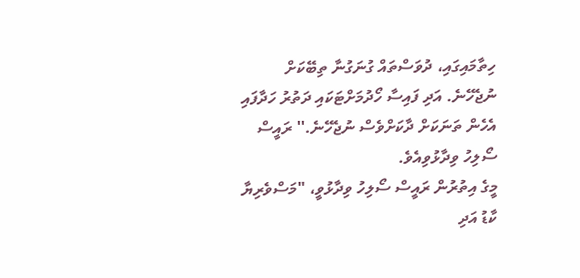ހިތާމައިގައި، ދުވަސްތައް ގުނަގުނާ ތިބޭކަށް ނުޖެހޭނެ. އަދި ފައިސާ ހޯދުމަށްޓަކައި ދަތުރު ހަދާފައި އެހެން ތަނަކަށް ދާކަށްވެސް ނުޖެހޭނެ.'' ރައީސް ސޯލިހު ވިދާޅުވިއެވެ.
މީގެ އިތުރުން ރައީސް ސޯލިހު ވިދާޅުވީ، "މަސްވެރިޔާ ކާޑު އަދި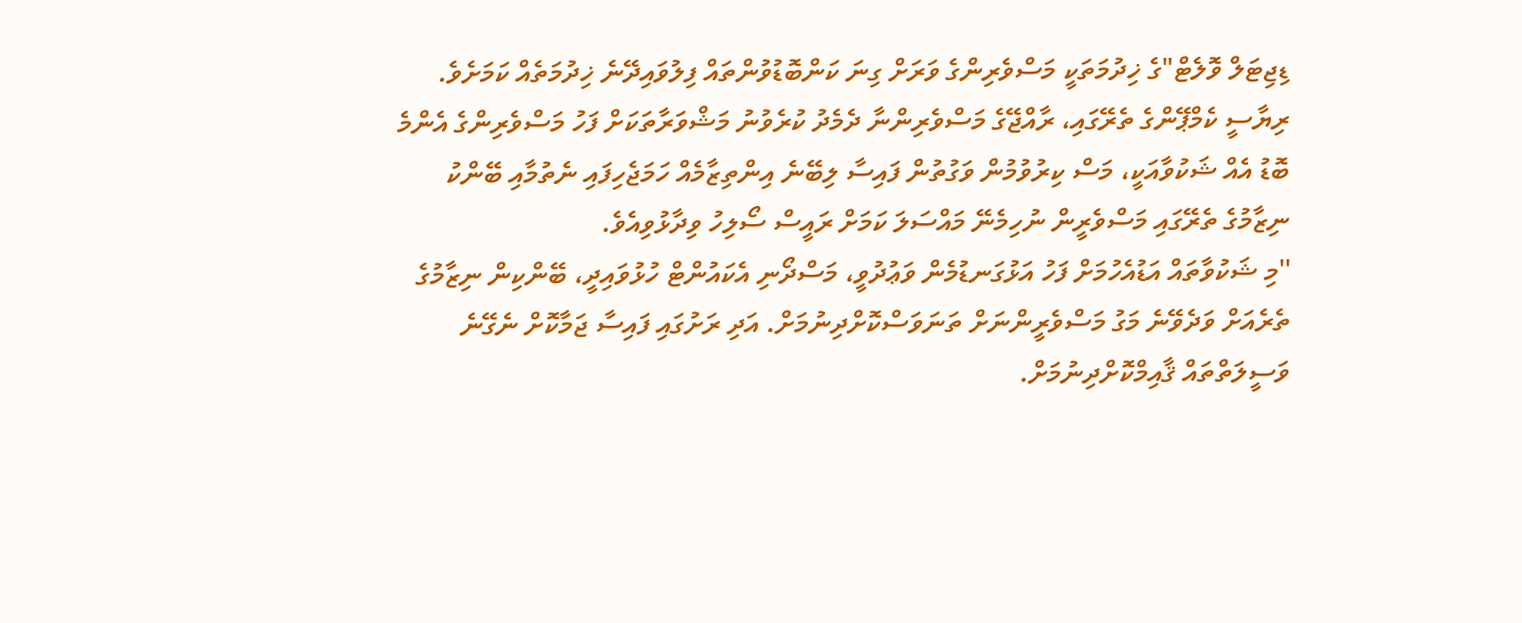ޑިޖިޓަލް ވޮލެޓް"ގެ ޚިދުމަތަކީ މަސްވެރިންގެ ވަރަށް ގިނަ ކަންބޮޑުވުންތައް ފިލުވައިދޭނެ ޚިދުމަތެއް ކަމަށެވެ. ރިޔާސީ ކެމްޕޭންގެ ތެރޭގައި، ރާއްޖޭގެ މަސްވެރިންނާ ދެމެދު ކުރެވުނު މަޝްވަރާތަކަށް ފަހު މަސްވެރިންގެ އެންމެ ބޮޑު އެއް ޝަކުވާއަކީ، މަސް ކިރުވުމުން ވަގުތުން ފައިސާ ލިބޭނެ އިންތިޒާމެއް ހަމަޖެހިފައި ނެތުމާއި ބޭންކު ނިޒާމުގެ ތެރޭގައި މަސްވެރީން ނުހިމެނޭ މައްސަލަ ކަމަށް ރައީސް ސޯލިހު ވިދާޅުވިއެވެ.
''މި ޝަކުވާތައް އަޑުއެހުމަށް ފަހު އަޅުގަނޑުމެން ވަޢުދުވީ، މަސްދޯނި އެކައުންޓް ހުޅުވައިދީ، ބޭންކިން ނިޒާމުގެ ތެރެއަށް ވަދެވޭނެ މަގު މަސްވެރީންނަށް ތަނަވަސްކޮށްދިނުމަށް. އަދި ރަށުގައި ފައިސާ ޖަމާކޮށް ނެގޭނެ ވަސީލަތްތައް ޤާއިމްކޮށްދިނުމަށް.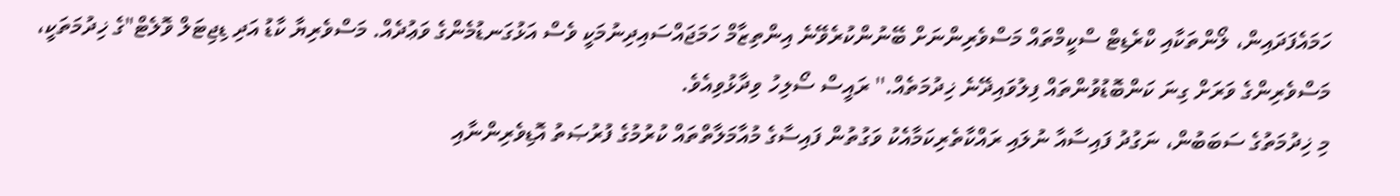ހަމައެފަދައިން، ލޯންތަކާއި ކްރެޑިޓް ސްކީމްތައް މަސްވެރިންނަށް ބޭނުންކުރެވޭނެ އިންތިޒާމް ހަމަޖައްސައިދިނުމަކީ ވެސް އަޅުގަނޑުމެންގެ ވަޢުދެއް. މަސްވެރިޔާ ކާޑު އަދި ޑިޖިޓަލް ވޮލެޓް"ގެ ޚިދުމަތަކީ، މަސްވެރިންގެ ވަރަށް ގިނަ ކަންބޮޑުވުންތައް ފިލުވައިދޭނެ ޚިދުމަތެއް.'' ރައީސް ސޯލިހު ވިދާޅުވިއެވެ.
މި ޚިދުމަތުގެ ސަބަބުން، ނަގުދު ފައިސާއާ ނުލައި ރައްކާތެރިކަމާއެކު ވަގުތުން ފައިސާގެ މުއާމަލާތްތައް ކުރުމުގެ ފުރުޞަތު އޮޑިވެރިންނާއި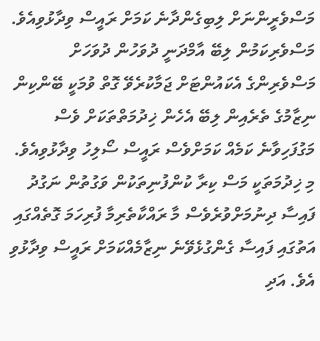މަސްވެރީންނަށް ލިބިގެންދާނެ ކަމަށް ރައީސް ވިދާޅުވިއެވެ. މަސްވެރިކަމުން ލިބޭ އާމްދަނީ ދުވަހުން ދުވަހަށް މަސްވެރިންގެ އެކައުންޓަށް ޖަމާކުރެވޭ ގޮތް ވުމަކީ ބޭންކިން ނިޒާމުގެ ތެރެއިން ލިބޭ އެހެން ޚިދުމަތްތަކަށް ވެސް މަގުފަހިވާނެ ކަމެއް ކަމަށްވެސް ރައީސް ސޯލިހު ވިދާޅުވިއެވެ.
މި ޚިދުމަތަކީ މަސް ކިރާ ކުންފުނިތަކުން ވަގުތުން ނަގުދު ފައިސާ ދިނުމަށްވުރެވެސް މާ ރައްކާތެރިމާ ފުރިހަމަ ގޮތެއްގައި އަތުގައި ފައިސާ ގެންގުޅެވޭނެ ނިޒާމެއްކަމަށް ރައީސް ވިދާޅުވި އެވެ. އަދި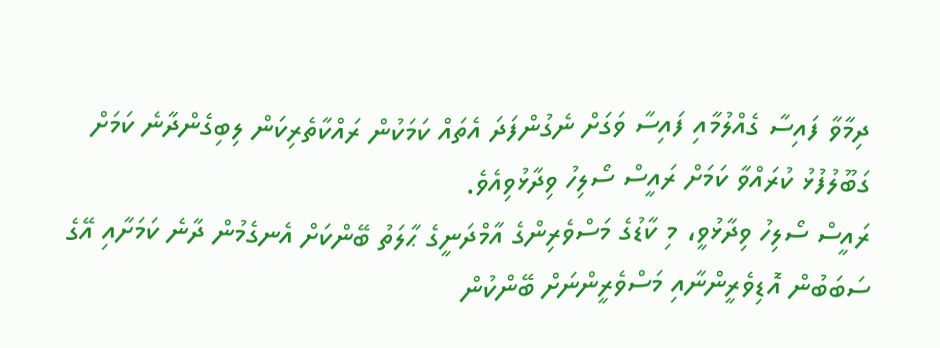ދިމާވާ ފައިސާ ގެއްލުމާއި ފައިސާ ވަގަށް ނެގުންފަދަ އެތައް ކަމަކުން ރައްކާތެރިކަން ލިބިގެންދާނެ ކަމަށް ގަބޫލުފުޅު ކުރައްވާ ކަމަށް ރައީސް ސޯލިހު ވިދާޅުވިއެވެ.
ރައީސް ސޯލިހު ވިދާޅުވީ، މި ކާޑުގެ މަސްވެރިންގެ އާމްދަނީގެ ޙާލަތު ބޭންކަށް އެނގެމުން ދާނެ ކަމަށާއި އޭގެ ސަބަބުން އޮޑިވެރީންނާއި މަސްވެރީންނަށް ބޭންކުން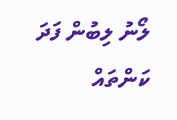ލޯނު ލިބުން ފަދަ ކަންތައް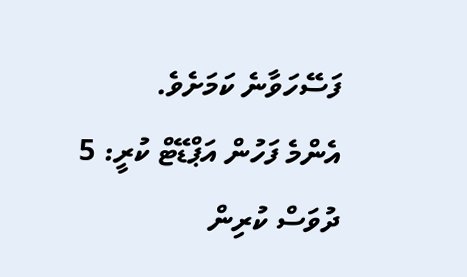ފަސޭހަވާނެ ކަމަށެވެ.
އެންމެ ފަހުން އަޕްޑޭޓް ކުރީ: 5 ދުވަސް ކުރިން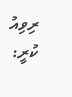ރިވިއު ކުރީ: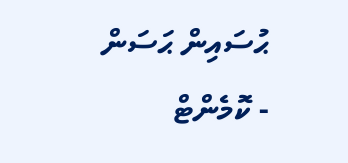ޙުސައިން ޙަސަން
- ކޮމެންޓް